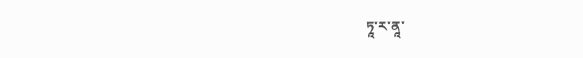ཏཱ་ར་ནཱ་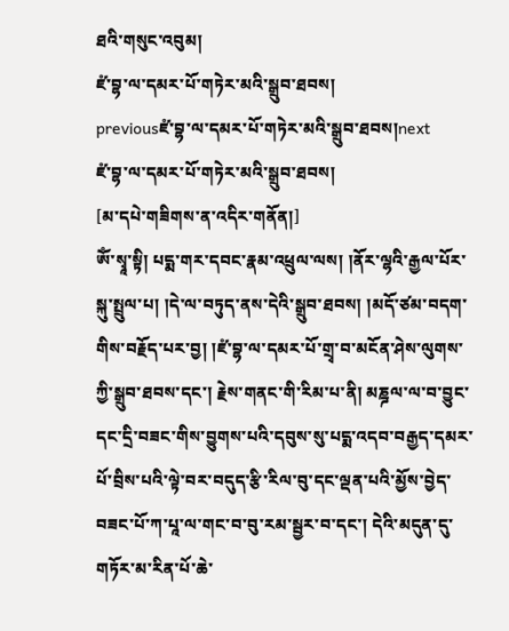ཐའི་གསུང་འབུམ།
ཛཾ་བྷ་ལ་དམར་པོ་གཏེར་མའི་སྒྲུབ་ཐབས།
previousཛཾ་བྷ་ལ་དམར་པོ་གཏེར་མའི་སྒྲུབ་ཐབས།next
ཛཾ་བྷ་ལ་དམར་པོ་གཏེར་མའི་སྒྲུབ་ཐབས།
[མ་དཔེ་གཟིགས་ན་འདིར་གནོན།]
ཨོཾ་སྭཱ་སྟི། པདྨ་གར་དབང་རྣམ་འཕྲུལ་ལས། །ནོར་ལྷའི་རྒྱལ་པོར་སྐུ་སྤྲུལ་པ། །དེ་ལ་བཏུད་ནས་དེའི་སྒྲུབ་ཐབས། །མདོ་ཙམ་བདག་གིས་བརྗོད་པར་བྱ། །ཛཾ་བྷ་ལ་དམར་པོ་གྲྭ་བ་མངོན་ཤེས་ལུགས་ཀྱི་སྒྲུབ་ཐབས་དང་། རྗེས་གནང་གི་རིམ་པ་ནི། མཎྜལ་ལ་བ་བྱུང་དང་དྲི་བཟང་གིས་བྱུགས་པའི་དབུས་སུ་པདྨ་འདབ་བརྒྱད་དམར་པོ་བྲིས་པའི་ལྟེ་བར་བདུད་རྩི་རིལ་བུ་དང་ལྡན་པའི་མྱོས་བྱེད་བཟང་པོ་ཀ་པཱ་ལ་གང་བ་བུ་རམ་སྦྱར་བ་དང་། དེའི་མདུན་དུ་གཏོར་མ་རིན་པོ་ཆེ་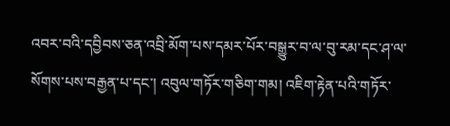འབར་བའི་དབྱིབས་ཅན་འབྲི་མོག་པས་དམར་པོར་བསྒྱུར་བ་ལ་བུ་རམ་དང་ཤ་ལ་སོགས་པས་བརྒྱན་པ་དང་། འབུལ་གཏོར་གཅིག་གམ། འཇིག་རྟེན་པའི་གཏོར་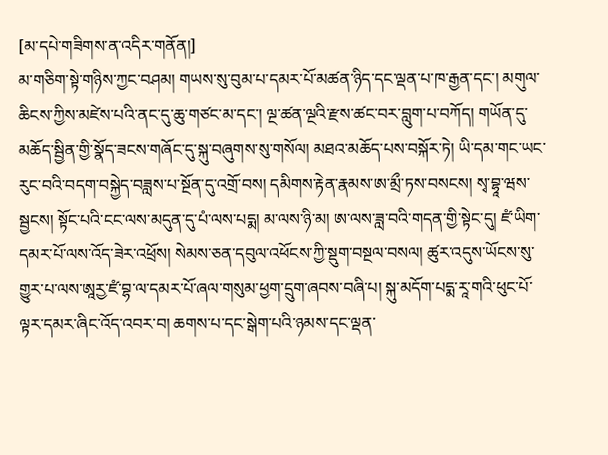[མ་དཔེ་གཟིགས་ན་འདིར་གནོན།]
མ་གཅིག་སྟེ་གཉིས་ཀྱང་བཤམ། གཡས་སུ་བུམ་པ་དམར་པོ་མཚན་ཉིད་དང་ལྡན་པ་ཁ་རྒྱན་དང་། མགུལ་ཆིངས་ཀྱིས་མཛེས་པའི་ནང་དུ་ཆུ་གཙང་མ་དང་། ལྔ་ཚན་ལྔའི་རྫས་ཚང་བར་བླུག་པ་བཀོད། གཡོན་དུ་མཆོད་སྦྱིན་གྱི་སྣོད་ཟངས་གཞོང་དུ་སྐུ་བཞུགས་སུ་གསོལ། མཐའ་མཆོད་པས་བསྐོར་ཏེ། ཡི་དམ་གང་ཡང་རུང་བའི་བདག་བསྐྱེད་བཟླས་པ་སྔོན་དུ་འགྲོ་བས། དམིགས་རྟེན་རྣམས་ཨ་མྲྀ་ཏས་བསངས། སྭ་བྷཱ་ཝས་སྦྱངས། སྟོང་པའི་ངང་ལས་མདུན་དུ་པཾ་ལས་པདྨ། མ་ལས་ཉི་མ། ཨ་ལས་ཟླ་བའི་གདན་གྱི་སྟེང་དུ། ཛཾ་ཡིག་དམར་པོ་ལས་འོད་ཟེར་འཕྲོས། སེམས་ཅན་དབུལ་འཕོངས་ཀྱི་སྡུག་བསྔལ་བསལ། ཚུར་འདུས་ཡོངས་སུ་གྱུར་པ་ལས་ཨཱཪྱ་ཛཾ་བྷ་ལ་དམར་པོ་ཞལ་གསུམ་ཕྱག་དྲུག་ཞབས་བཞི་པ། སྐུ་མདོག་པདྨ་རཱ་གའི་ཕུང་པོ་ལྟར་དམར་ཞིང་འོད་འབར་བ། ཆགས་པ་དང་སྒེག་པའི་ཉམས་དང་ལྡན་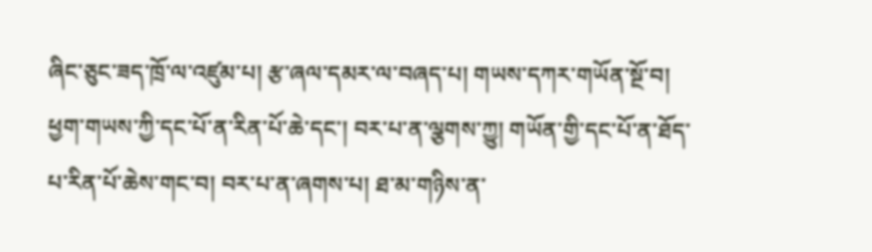ཞིང་ཅུང་ཟད་ཁྲོ་ལ་འཛུམ་པ། རྩ་ཞལ་དམར་ལ་བཞད་པ། གཡས་དཀར་གཡོན་སྔོ་བ། ཕྱག་གཡས་ཀྱི་དང་པོ་ན་རིན་པོ་ཆེ་དང་། བར་པ་ན་ལྕགས་ཀྱུ། གཡོན་གྱི་དང་པོ་ན་ཐོད་པ་རིན་པོ་ཆེས་གང་བ། བར་པ་ན་ཞགས་པ། ཐ་མ་གཉིས་ན་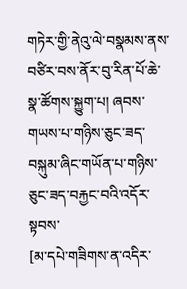གཏེར་གྱི་ནེའུ་ལེ་བསྣམས་ནས་བཙིར་བས་ནོར་བུ་རིན་པོ་ཆེ་སྣ་ཚོགས་སྐྱུག་པ། ཞབས་གཡས་པ་གཉིས་ཅུང་ཟད་བསྐུམ་ཞིང་གཡོན་པ་གཉིས་ཅུང་ཟད་བརྐྱང་བའི་འདོར་སྟབས་
[མ་དཔེ་གཟིགས་ན་འདིར་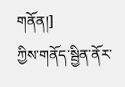གནོན།]
ཀྱིས་གནོད་སྦྱིན་ནོར་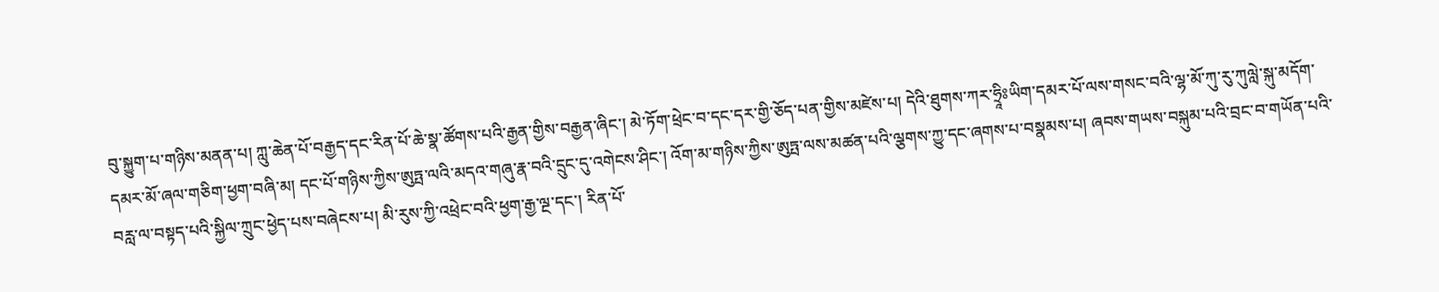བུ་སྐྱུག་པ་གཉིས་མནན་པ། ཀླུ་ཆེན་པོ་བརྒྱད་དང་རིན་པོ་ཆེ་སྣ་ཚོགས་པའི་རྒྱན་གྱིས་བརྒྱན་ཞིང་། མེ་ཏོག་ཕྲེང་བ་དང་དར་གྱི་ཅོད་པན་གྱིས་མཛེས་པ། དེའི་ཐུགས་ཀར་ཧྲཱིཿཡིག་དམར་པོ་ལས་གསང་བའི་ལྷ་མོ་ཀུ་རུ་ཀུལླེ་སྐུ་མདོག་དམར་མོ་ཞལ་གཅིག་ཕྱག་བཞི་མ། དང་པོ་གཉིས་ཀྱིས་ཨུཏྤ་ལའི་མདའ་གཞུ་རྣ་བའི་དྲུང་དུ་འགེངས་ཤིང་། འོག་མ་གཉིས་ཀྱིས་ཨུཏྤ་ལས་མཚན་པའི་ལྕགས་ཀྱུ་དང་ཞགས་པ་བསྣམས་པ། ཞབས་གཡས་བསྐུམ་པའི་བྲང་བ་གཡོན་པའི་བརླ་ལ་བསྟད་པའི་སྐྱིལ་ཀྲུང་ཕྱེད་པས་བཞེངས་པ། མི་རུས་ཀྱི་འཕྲེང་བའི་ཕྱག་རྒྱ་ལྔ་དང་། རིན་པོ་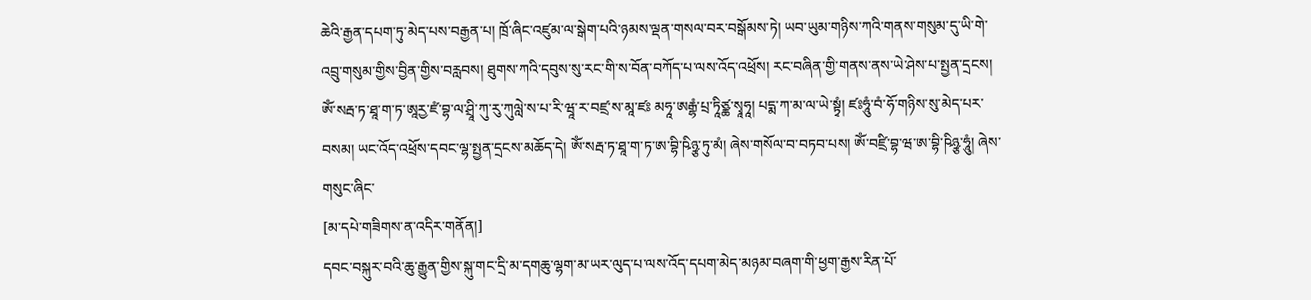ཆེའི་རྒྱན་དཔག་ཏུ་མེད་པས་བརྒྱན་པ། ཁྲོ་ཞིང་འཛུམ་ལ་སྒེག་པའི་ཉམས་ལྡན་གསལ་བར་བསྒོམས་ཏེ། ཡབ་ཡུམ་གཉིས་ཀའི་གནས་གསུམ་དུ་ཡི་གེ་འབྲུ་གསུམ་གྱིས་བྱིན་གྱིས་བརླབས། ཐུགས་ཀའི་དབུས་སུ་རང་གི་ས་བོན་བཀོད་པ་ལས་འོད་འཕྲོས། རང་བཞིན་གྱི་གནས་ནས་ཡེ་ཤེས་པ་སྤྱན་དྲངས། ཨོཾ་སརྦ་ཏ་ཐཱ་ག་ཏ་ཨཱཪྱ་ཛཾ་བྷ་ལ་ཤྲཱི་ཀུ་རུ་ཀུལླེ་ས་པ་རི་ཝཱ་ར་བཛྲ་ས་མཱ་ཛཿ མཧཱ་ཨརྒྷཾ་པྲ་ཏཱིཙྪ་སྭཱཧཱ། པདྨ་ཀ་མ་ལ་ཡེ་སྟྭཾ། ཛཿཧཱུཾ་བཾ་ཧོ་གཉིས་སུ་མེད་པར་བསམ། ཡང་འོད་འཕྲོས་དབང་ལྷ་སྤྱན་དྲངས་མཆོད་དེ། ཨོཾ་སརྦ་ཏ་ཐཱ་ག་ཏ་ཨ་བྷི་ཥིཉྩ་ཏུ་མཾ། ཞེས་གསོལ་བ་བཏབ་པས། ཨོཾ་བཛྲི་བྷ་ཝ་ཨ་བྷི་ཥིཉྩ་ཧཱུཾ། ཞེས་གསུང་ཞིང་
[མ་དཔེ་གཟིགས་ན་འདིར་གནོན།]
དབང་བསྐུར་བའི་ཆུ་རྒྱུན་གྱིས་སྐུ་གང་དྲི་མ་དགཆུ་ལྷག་མ་ཡར་ལུད་པ་ལས་འོད་དཔག་མེད་མཉམ་བཞག་གི་ཕྱག་རྒྱས་རིན་པོ་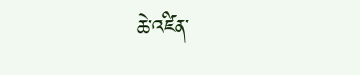ཆེ་འཛིན་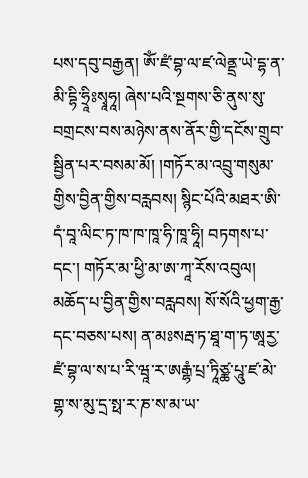པས་དབུ་བརྒྱན། ཨོཾ་ཛཾ་བྷ་ལ་ཛ་ལེནྡྲ་ཡེ་དྷ་ན་མི་དྷི་ཧྲཱིཿསྭཱཧཱ། ཞེས་པའི་སྔགས་ཅི་ནུས་སུ་བགྲངས་བས་མཉེས་ནས་ནོར་གྱི་དངོས་གྲུབ་སྦྱིན་པར་བསམ་མོ། །གཏོར་མ་འབྲུ་གསུམ་གྱིས་བྱིན་གྱིས་བརླབས། སྙིང་པོའི་མཐར་ཨི་དཾ་བཱ་ལིང་ཏ་ཁ་ཁ་ཁཱ་ཧི་ཁཱ་ཧཱི། བཏགས་པ་དང་། གཏོར་མ་ཕྱི་མ་ཨ་ཀཱ་རོས་འབུལ། མཆོད་པ་བྱིན་གྱིས་བརླབས། སོ་སོའི་ཕྱག་རྒྱ་དང་བཅས་པས། ན་མཿསརྦ་ཏ་ཐཱ་ག་ཏ་ཨཱཪྱ་ཛཾ་བྷ་ལ་ས་པ་རི་ཝཱ་ར་ཨརྒྷཾ་པྲ་ཏཱིཙྪ་པཱུ་ཛ་མེ་གྷ་ས་མུ་དྲ་སྥ་ར་ཎ་ས་མ་ཡ་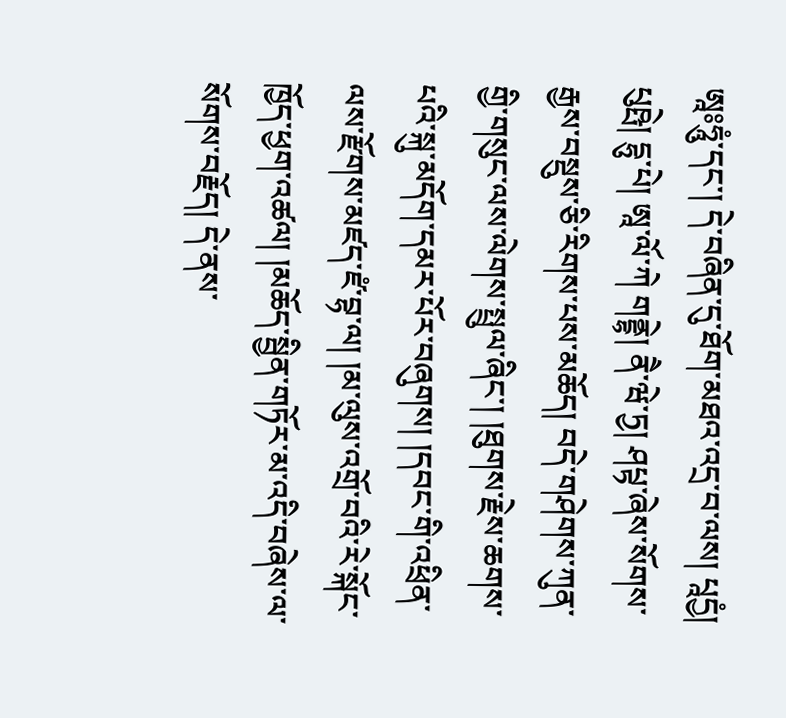ཨཱཿཧཱུཾ་དང་། དེ་བཞིན་དུ་ཐོག་མཐའ་འདྲ་བ་ལས། པཱདྱཾ། པུཥྤེ། དྷུ་པེ། ཨཱ་ལོ་ཀེ གནྡྷེ། ནཻ་ཝེ་ཏྱ། ཤཔྟ་ཞེས་སོགས་རྒྱས་བསྡུས་ཅི་རིགས་པས་མཆོད། བདེ་གཤེགས་ཀུན་གྱི་གསུང་ལས་ལེགས་སྤྲུལ་ཞིང་། །ཐུགས་རྗེས་ཆགས་པའི་སྐུ་མདོག་དམར་པོར་བཞུགས། །དབང་གི་འཕྲིན་ལས་རྫོགས་མཛད་ཛཾ་བྷ་ལ། །མ་ལུས་འགྲོ་བའི་རེ་སྐོང་ཁྱོད་ཕྱག་འཚལ། །མཆོད་སྦྱིན་གཏོར་མ་འདི་བཞེས་ལ་སོགས་བརྗོད། དེ་ནས་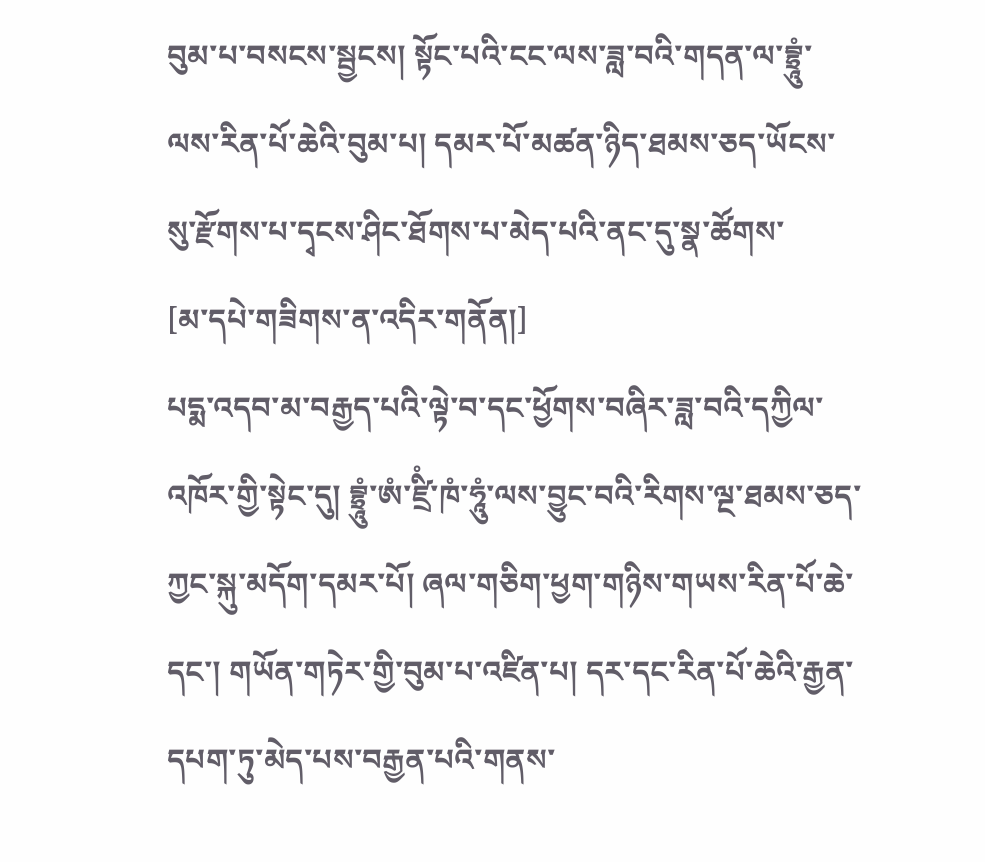བུམ་པ་བསངས་སྦྱངས། སྟོང་པའི་ངང་ལས་ཟླ་བའི་གདན་ལ་བྷྲཱུཾ་ལས་རིན་པོ་ཆེའི་བུམ་པ། དམར་པོ་མཚན་ཉིད་ཐམས་ཅད་ཡོངས་སུ་རྫོགས་པ་དྭངས་ཤིང་ཐོགས་པ་མེད་པའི་ནང་དུ་སྣ་ཚོགས་
[མ་དཔེ་གཟིགས་ན་འདིར་གནོན།]
པདྨ་འདབ་མ་བརྒྱད་པའི་ལྟེ་བ་དང་ཕྱོགས་བཞིར་ཟླ་བའི་དཀྱིལ་འཁོར་གྱི་སྟེང་དུ། བྷྲཱུཾ་ཨཾ་ཛྲིཾ་ཁཾ་ཧཱུཾ་ལས་བྱུང་བའི་རིགས་ལྔ་ཐམས་ཅད་ཀྱང་སྐུ་མདོག་དམར་པོ། ཞལ་གཅིག་ཕྱག་གཉིས་གཡས་རིན་པོ་ཆེ་དང་། གཡོན་གཏེར་གྱི་བུམ་པ་འཛིན་པ། དར་དང་རིན་པོ་ཆེའི་རྒྱན་དཔག་ཏུ་མེད་པས་བརྒྱན་པའི་གནས་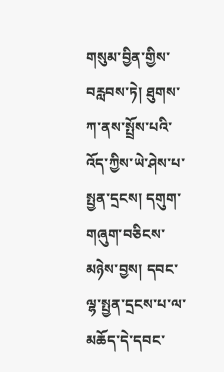གསུམ་བྱིན་གྱིས་བརླབས་ཏེ། ཐུགས་ཀ་ནས་སྤྲོས་པའི་འོད་ཀྱིས་ཡེ་ཤེས་པ་སྤྱན་དྲངས། དགུག་གཞུག་བཅིངས་མཉེས་བྱས། དབང་ལྷ་སྤྱན་དྲངས་པ་ལ་མཆོད་དེ་དབང་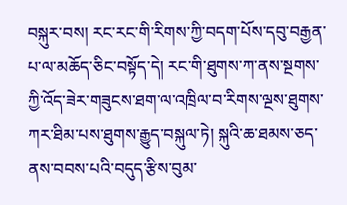བསྐུར་བས། རང་རང་གི་རིགས་ཀྱི་བདག་པོས་དབུ་བརྒྱན་པ་ལ་མཆོད་ཅིང་བསྟོད་དེ། རང་གི་ཐུགས་ཀ་ནས་སྔགས་ཀྱི་འོད་ཟེར་གཟུངས་ཐག་ལ་འཁྲིལ་བ་རིགས་ལྔས་ཐུགས་ཀར་ཐིམ་པས་ཐུགས་རྒྱུད་བསྐུལ་ཏེ། སྐུའི་ཆ་ཐམས་ཅད་ནས་བབས་པའི་བདུད་རྩིས་བུམ་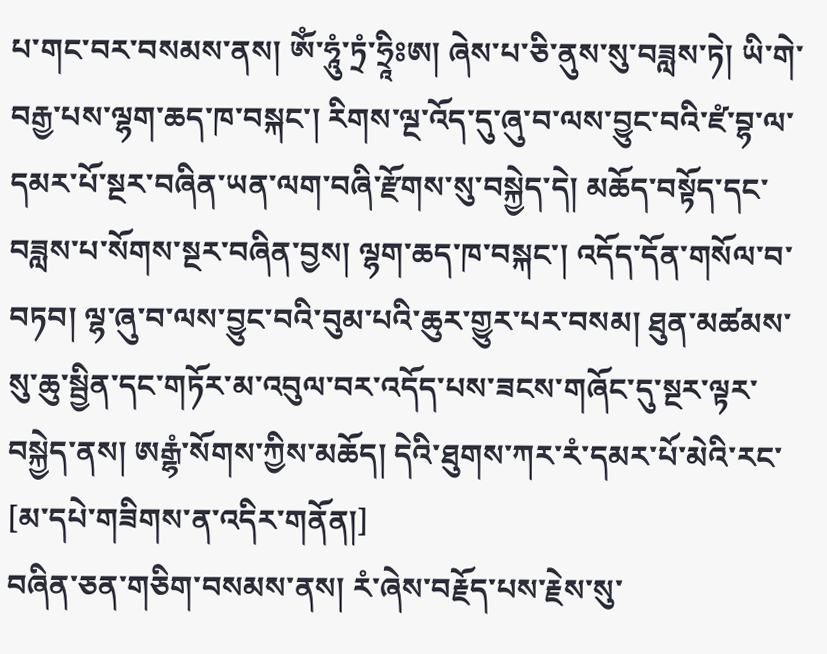པ་གང་བར་བསམས་ནས། ཨོཾ་ཧཱུཾ་ཏྲཾ་ཧྲཱིཿཨ། ཞེས་པ་ཅི་ནུས་སུ་བཟླས་ཏེ། ཡི་གེ་བརྒྱ་པས་ལྷག་ཆད་ཁ་བསྐང་། རིགས་ལྔ་འོད་དུ་ཞུ་བ་ལས་བྱུང་བའི་ཛཾ་བྷ་ལ་དམར་པོ་སྔར་བཞིན་ཡན་ལག་བཞི་རྫོགས་སུ་བསྐྱེད་དེ། མཆོད་བསྟོད་དང་བཟླས་པ་སོགས་སྔར་བཞིན་བྱས། ལྷག་ཆད་ཁ་བསྐང་། འདོད་དོན་གསོལ་བ་བཏབ། ལྷ་ཞུ་བ་ལས་བྱུང་བའི་བུམ་པའི་ཆུར་གྱུར་པར་བསམ། ཐུན་མཚམས་སུ་ཆུ་སྦྱིན་དང་གཏོར་མ་འབུལ་བར་འདོད་པས་ཟངས་གཞོང་དུ་སྔར་ལྟར་བསྐྱེད་ནས། ཨརྒྷཾ་སོགས་ཀྱིས་མཆོད། དེའི་ཐུགས་ཀར་རཾ་དམར་པོ་མེའི་རང་
[མ་དཔེ་གཟིགས་ན་འདིར་གནོན།]
བཞིན་ཅན་གཅིག་བསམས་ནས། རཾ་ཞེས་བརྗོད་པས་རྗེས་སུ་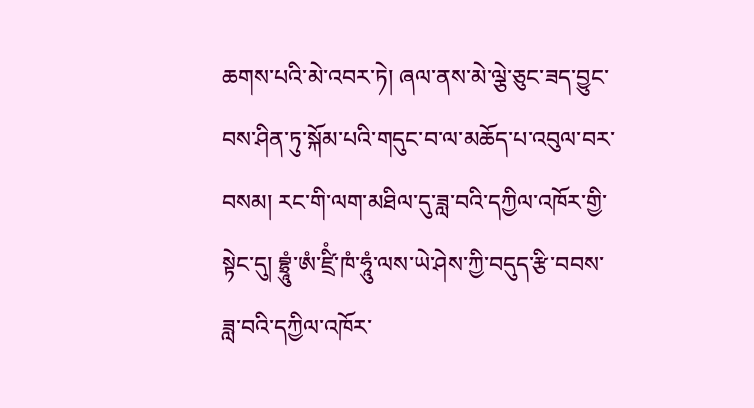ཆགས་པའི་མེ་འབར་ཏེ། ཞལ་ནས་མེ་ལྕེ་ཅུང་ཟད་བྱུང་བས་ཤིན་ཏུ་སྐོམ་པའི་གདུང་བ་ལ་མཆོད་པ་འབུལ་བར་བསམ། རང་གི་ལག་མཐིལ་དུ་ཟླ་བའི་དཀྱིལ་འཁོར་གྱི་སྟེང་དུ། བྷྲཱུཾ་ཨཾ་ཛྲིཾ་ཁཾ་ཧཱུཾ་ལས་ཡེ་ཤེས་ཀྱི་བདུད་རྩི་བབས་ཟླ་བའི་དཀྱིལ་འཁོར་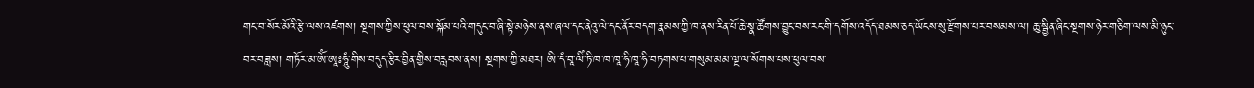གང་བ་སོར་མོའི་རྩེ་ལས་འཛགས། སྔགས་ཀྱིས་ཕུལ་བས་སྐོམ་པའི་གདུང་བ་ཞི་སྟེ་མཉེས་ནས་ཞལ་དང་ནེའུ་ལེ་དང་ནོར་བདག་རྣམས་ཀྱི་ཁ་ནས་རིན་པོ་ཆེ་སྣ་ཚོགས་བྱུང་བས་རང་གི་དགོས་འདོད་ཐམས་ཅད་ཡོངས་སུ་རྫོགས་པར་བསམས་ལ། ཆུ་སྦྱིན་ཞིང་སྔགས་ཉེར་གཅིག་ལས་མི་ཉུང་བར་བཟླས། གཏོར་མ་ཨོཾ་ཨཱཿཧཱུཾ་གིས་བདུད་རྩིར་བྱིན་གྱིས་བརླབས་ནས། སྔགས་ཀྱི་མཐར། ཨི་དཾ་བཱ་ལིཾ་ཏི་ཁ་ཁ་ཁཱ་ཧི་ཁཱ་ཧི་བཏགས་པ་གསུམ་མམ་ལྔ་ལ་སོགས་པས་ཕུལ་བས་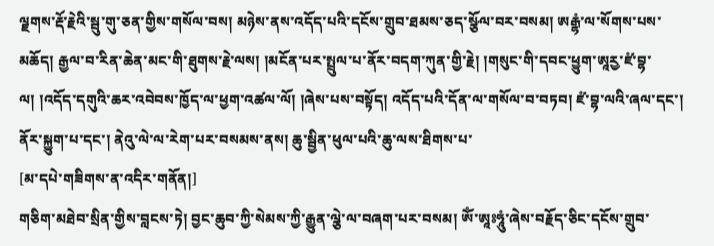ལྗགས་རྡོ་རྗེའི་སྦུ་གུ་ཅན་གྱིས་གསོལ་བས། མཉེས་ནས་འདོད་པའི་དངོས་གྲུབ་ཐམས་ཅད་སྩོལ་བར་བསམ། ཨརྒྷཾ་ལ་སོགས་པས་མཆོད། རྒྱལ་བ་རིན་ཆེན་མང་གི་ཐུགས་རྗེ་ལས། །མངོན་པར་སྤྲུལ་པ་ནོར་བདག་ཀུན་གྱི་རྗེ། །གསུང་གི་དབང་ཕྱུག་ཨཱཪྱ་ཛཾ་བྷ་ལ། །འདོད་དགུའི་ཆར་འབེབས་ཁྱོད་ལ་ཕྱག་འཚལ་ལོ། །ཞེས་པས་བསྟོད། འདོད་པའི་དོན་ལ་གསོལ་བ་བཏབ། ཛཾ་བྷ་ལའི་ཞལ་དང་། ནོར་སྐྱུག་པ་དང་། ནེའུ་ལེ་ལ་རེག་པར་བསམས་ནས། ཆུ་སྦྱིན་ཕུལ་པའི་ཆུ་ལས་ཐིགས་པ་
[མ་དཔེ་གཟིགས་ན་འདིར་གནོན།]
གཅིག་མཐེབ་སྲིན་གྱིས་བླངས་ཏེ། བྱང་ཆུབ་ཀྱི་སེམས་ཀྱི་རྒྱུན་ལྕེ་ལ་བཞག་པར་བསམ། ཨོཾ་ཨཱཿཧཱུཾ་ཞེས་བརྗོད་ཅིང་དངོས་གྲུབ་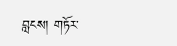བླངས། གཏོར་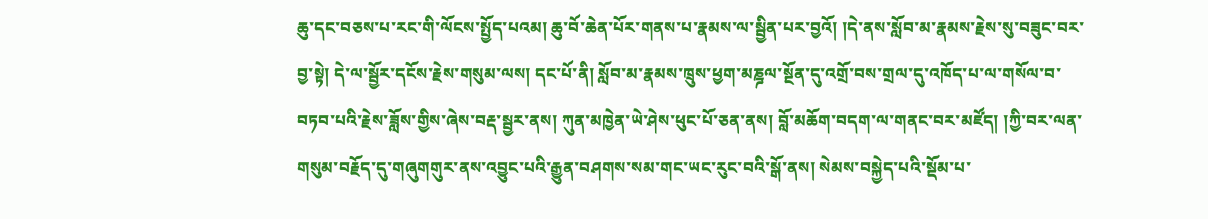ཆུ་དང་བཅས་པ་རང་གི་ལོངས་སྤྱོད་པའམ། ཆུ་བོ་ཆེན་པོར་གནས་པ་རྣམས་ལ་སྦྱིན་པར་བྱའོ། །དེ་ནས་སློབ་མ་རྣམས་རྗེས་སུ་བཟུང་བར་བྱ་སྟེ། དེ་ལ་སྦྱོར་དངོས་རྗེས་གསུམ་ལས། དང་པོ་ནི། སློབ་མ་རྣམས་ཁྲུས་ཕྱག་མཎྜལ་སྔོན་དུ་འགྲོ་བས་གྲལ་དུ་འཁོད་པ་ལ་གསོལ་བ་བཏབ་པའི་རྗེས་ཟློས་གྱིས་ཞེས་བརྡ་སྦྱར་ནས། ཀུན་མཁྱེན་ཡེ་ཤེས་ཕུང་པོ་ཅན་ནས། བློ་མཆོག་བདག་ལ་གནང་བར་མཛོད། །ཀྱི་བར་ལན་གསུམ་བརྗོད་དུ་གཞུགགུར་ནས་འབྱུང་པའི་རྒྱུན་བཤགས་སམ་གང་ཡང་རུང་བའི་སྒོ་ནས། སེམས་བསྐྱེད་པའི་སྡོམ་པ་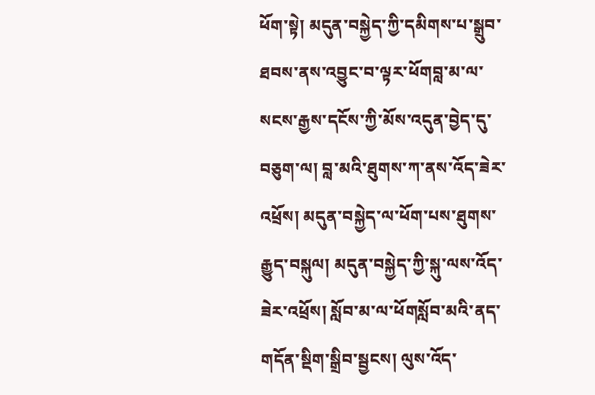ཕོག་སྟེ། མདུན་བསྐྱེད་ཀྱི་དམིགས་པ་སྒྲུབ་ཐབས་ནས་འབྱུང་བ་ལྟར་ཕོགབླ་མ་ལ་སངས་རྒྱས་དངོས་ཀྱི་མོས་འདུན་བྱེད་དུ་བཅུག་ལ། བླ་མའི་ཐུགས་ཀ་ནས་འོད་ཟེར་འཕྲོས། མདུན་བསྐྱེད་ལ་ཕོག་པས་ཐུགས་རྒྱུད་བསྐུལ། མདུན་བསྐྱེད་ཀྱི་སྐུ་ལས་འོད་ཟེར་འཕྲོས། སློབ་མ་ལ་ཕོགསློབ་མའི་ནད་གདོན་སྡིག་སྒྲིབ་སྦྱངས། ལུས་འོད་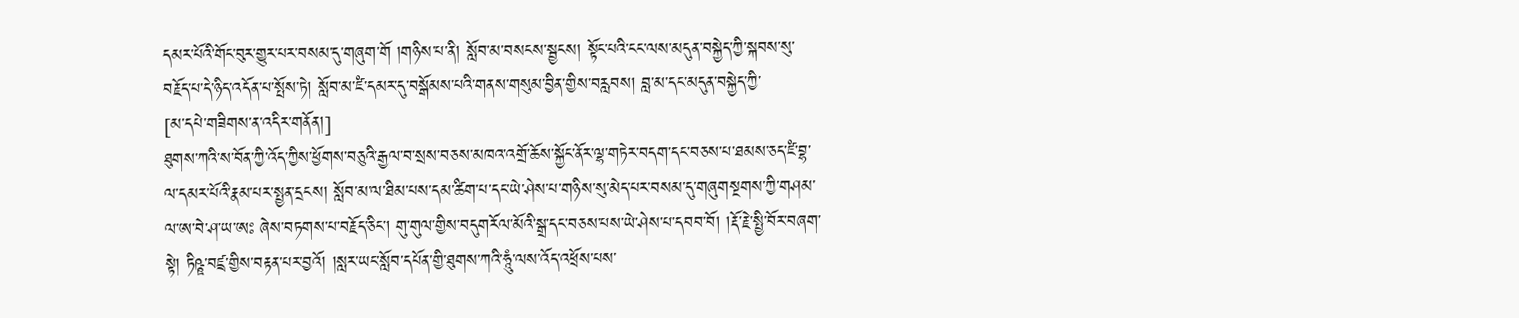དམར་པོའི་གོང་བུར་གྱུར་པར་བསམ་དུ་གཞུག་གོ །གཉིས་པ་ནི། སློབ་མ་བསངས་སྦྱངས། སྟོང་པའི་ངང་ལས་མདུན་བསྐྱེད་ཀྱི་སྐབས་སུ་བརྗོད་པ་དེ་ཉིད་འདོན་པ་སྤོས་ཏེ། སློབ་མ་ཛཾ་དམར་དུ་བསྒོམས་པའི་གནས་གསུམ་བྱིན་གྱིས་བརླབས། བླ་མ་དང་མདུན་བསྐྱེད་ཀྱི་
[མ་དཔེ་གཟིགས་ན་འདིར་གནོན།]
ཐུགས་ཀའི་ས་བོན་ཀྱི་འོད་ཀྱིས་ཕྱོགས་བཅུའི་རྒྱལ་བ་སྲས་བཅས་མཁའ་འགྲོ་ཆོས་སྐྱོང་ནོར་ལྷ་གཏེར་བདག་དང་བཅས་པ་ཐམས་ཅད་ཛཾ་བྷ་ལ་དམར་པོའི་རྣམ་པར་སྤྱན་དྲངས། སློབ་མ་ལ་ཐིམ་པས་དམ་ཚིག་པ་དང་ཡེ་ཤེས་པ་གཉིས་སུ་མེད་པར་བསམ་དུ་གཞུགསྔགས་ཀྱི་གཤམ་ལ་ཨ་བེ་ཤ་ཡ་ཨཿ ཞེས་བཏགས་པ་བརྗོད་ཅིང་། གུ་གུལ་གྱིས་བདུགརོལ་མོའི་སྒྲ་དང་བཅས་པས་ཡེ་ཤེས་པ་དབབ་བོ། །རྡོ་རྗེ་སྤྱི་བོར་བཞག་སྟེ། ཏིཥྛ་བཛྲ་གྱིས་བརྟན་པར་བྱའོ། །སླར་ཡང་སློབ་དཔོན་གྱི་ཐུགས་ཀའི་ཧཱུཾ་ལས་འོད་འཕྲོས་པས་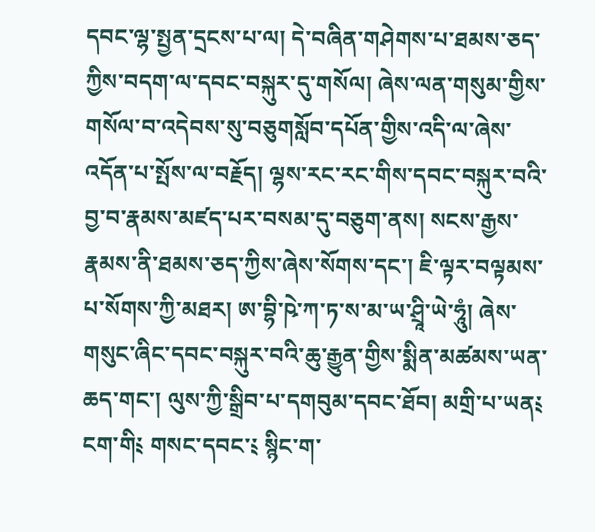དབང་ལྷ་སྤྱན་དྲངས་པ་ལ། དེ་བཞིན་གཤེགས་པ་ཐམས་ཅད་ཀྱིས་བདག་ལ་དབང་བསྐུར་དུ་གསོལ། ཞེས་ལན་གསུམ་གྱིས་གསོལ་བ་འདེབས་སུ་བཅུགསློབ་དཔོན་གྱིས་འདི་ལ་ཞེས་འདོན་པ་སྤོས་ལ་བརྗོད། ལྷས་རང་རང་གིས་དབང་བསྐུར་བའི་བྱ་བ་རྣམས་མཛད་པར་བསམ་དུ་བཅུག་ནས། སངས་རྒྱས་རྣམས་ནི་ཐམས་ཅད་ཀྱིས་ཞེས་སོགས་དང་། ཇི་ལྟར་བལྟམས་པ་སོགས་ཀྱི་མཐར། ཨ་བྷི་ཥེ་ཀ་ཏ་ས་མ་ཡ་ཤྲཱི་ཡེ་ཧཱུཾ། ཞེས་གསུང་ཞིང་དབང་བསྐུར་བའི་ཆུ་རྒྱུན་གྱིས་སྨིན་མཚམས་ཡན་ཆད་གང་། ལུས་ཀྱི་སྒྲིབ་པ་དགབུམ་དབང་ཐོབ། མགྲི་པ་ཡན༴ ངག་གི༴ གསང་དབང་༴ སྙིང་ག་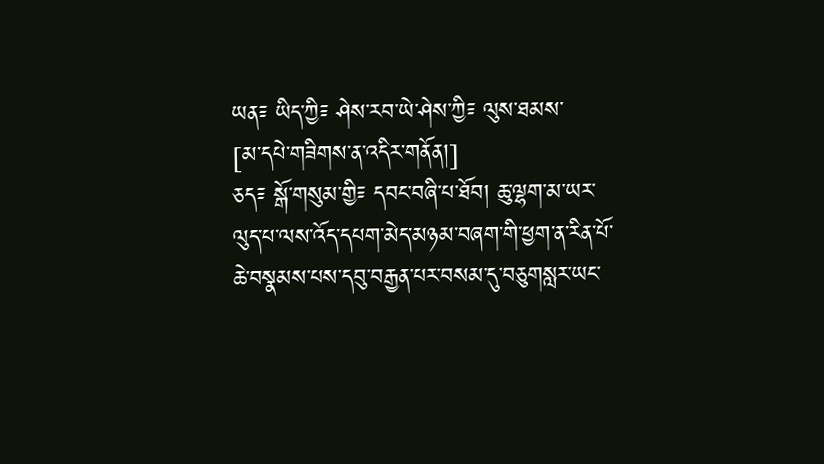ཡན༴ ཡིད་ཀྱི༴ ཤེས་རབ་ཡེ་ཤེས་ཀྱི༴ ལུས་ཐམས་
[མ་དཔེ་གཟིགས་ན་འདིར་གནོན།]
ཅད༴ སྒོ་གསུམ་གྱི༴ དབང་བཞི་པ་ཐོབ། ཆུ་ལྷག་མ་ཡར་ལུད་པ་ལས་འོད་དཔག་མེད་མཉམ་བཞག་གི་ཕྱག་ན་རིན་པོ་ཆེ་བསྣམས་པས་དབུ་བརྒྱན་པར་བསམ་དུ་བཅུགསླར་ཡང་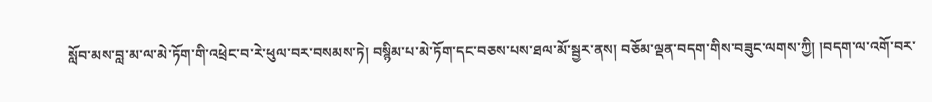སློབ་མས་བླ་མ་ལ་མེ་ཏོག་གི་འཕྲེང་བ་རེ་ཕུལ་བར་བསམས་ཏེ། བསྙིམ་པ་མེ་ཏོག་དང་བཅས་པས་ཐལ་མོ་སྦྱར་ནས། བཅོམ་ལྡན་བདག་གིས་བཟུང་ལགས་ཀྱི། །བདག་ལ་འགོ་བར་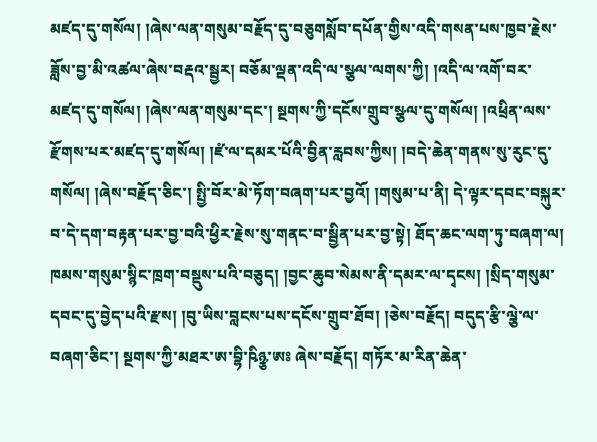མཛད་དུ་གསོལ། །ཞེས་ལན་གསུམ་བརྗོད་དུ་བཅུགསློབ་དཔོན་གྱིས་འདི་གསན་པས་ཁྱབ་རྗེས་ཟློས་བྱ་མི་འཚལ་ཞེས་བརྡའ་སྦྱར། བཅོམ་ལྡན་འདི་ལ་སྩལ་ལགས་ཀྱི། །འདི་ལ་འགོ་བར་མཛད་དུ་གསོལ། །ཞེས་ལན་གསུམ་དང་། སྔགས་ཀྱི་དངོས་གྲུབ་སྩལ་དུ་གསོལ། །འཕྲིན་ལས་རྫོགས་པར་མཛད་དུ་གསོལ། །ཛཾ་ལ་དམར་པོའི་བྱིན་རླབས་ཀྱིས། །བདེ་ཆེན་གནས་སུ་རུང་དུ་གསོལ། །ཞེས་བརྗོད་ཅིང་། སྤྱི་བོར་མེ་ཏོག་བཞག་པར་བྱའོ། །གསུམ་པ་ནི། དེ་ལྟར་དབང་བསྐུར་བ་དེ་དག་བརྟན་པར་བྱ་བའི་ཕྱིར་རྗེས་སུ་གནང་བ་སྦྱིན་པར་བྱ་སྟེ། ཐོད་ཆང་ལག་ཏུ་བཞག་ལ། ཁམས་གསུམ་སྙིང་ཁྲག་བསྡུས་པའི་བཅུད། །བྱང་ཆུབ་སེམས་ནི་དམར་ལ་དྭངས། །སྲིད་གསུམ་དབང་དུ་བྱེད་པའི་རྫས། །བུ་ཡིས་བླངས་པས་དངོས་གྲུབ་ཐོབ། །ཅེས་བརྗོད། བདུད་རྩི་ལྕེ་ལ་བཞག་ཅིང་། སྔགས་ཀྱི་མཐར་ཨ་བྷི་ཥིཉྩ་ཨཿ ཞེས་བརྗོད། གཏོར་མ་རིན་ཆེན་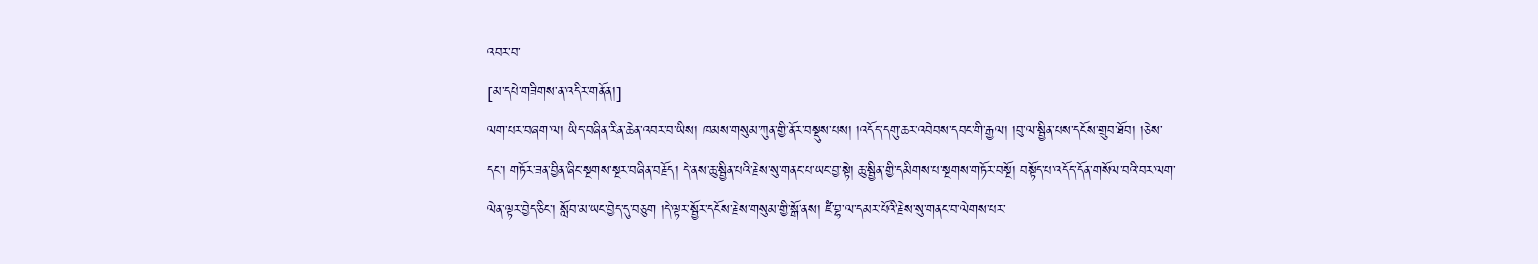འབར་བ་
[མ་དཔེ་གཟིགས་ན་འདིར་གནོན།]
ལག་པར་བཞག་ལ། ཡིད་བཞིན་རིན་ཆེན་འབར་བ་ཡིས། ཁམས་གསུམ་ཀུན་གྱི་ནོར་བསྡུས་པས། །འདོད་དགུ་ཆར་འབེབས་དབང་གི་རྒྱལ། །བུ་ལ་སྦྱིན་པས་དངོས་གྲུབ་ཐོབ། །ཅེས་དང་། གཏོར་ཟན་བྱིན་ཞིང་སྔགས་སྔར་བཞིན་བརྗོད། དེ་ནས་ཆུ་སྦྱིན་པའི་རྗེས་སུ་གནང་པ་ཡང་བྱ་སྟེ། ཆུ་སྦྱིན་གྱི་དམིགས་པ་སྔགས་གཏོར་བསྔོ། བསྟོད་པ་འདོད་དོན་གསོལ་བའི་བར་ལག་ལེན་ལྟར་བྱེད་ཅིང་། སློབ་མ་ཡང་བྱེད་དུ་བཅུག །དེ་ལྟར་སྦྱོར་དངོས་རྗེས་གསུམ་གྱི་སྒོ་ནས། ཛཾ་བྷ་ལ་དམར་པོའི་རྗེས་སུ་གནང་བ་ལེགས་པར་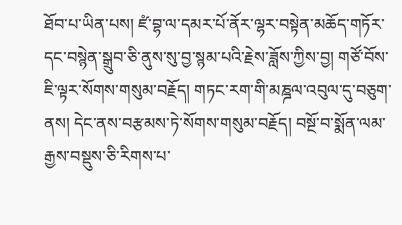ཐོབ་པ་ཡིན་པས། ཛཾ་བྷ་ལ་དམར་པོ་ནོར་ལྷར་བསྟེན་མཆོད་གཏོར་དང་བསྙེན་སྒྲུབ་ཅི་ནུས་སུ་བྱ་སྙམ་པའི་རྗེས་ཟློས་ཀྱིས་བྱ། གཙོ་བོས་ཇི་ལྟར་སོགས་གསུམ་བརྗོད། གཏང་རག་གི་མཎྜལ་འབུལ་དུ་བཅུག་ནས། དེང་ནས་བརྩམས་ཏེ་སོགས་གསུམ་བརྗོད། བསྔོ་བ་སྨོན་ལམ་རྒྱས་བསྡུས་ཅི་རིགས་པ་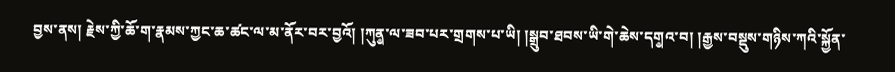བྱས་ནས། རྗེས་ཀྱི་ཆོ་ག་རྣམས་ཀྱང་ཆ་ཚང་ལ་མ་ནོར་བར་བྱའོ། །ཀུན༵་ལ་ཟབ་པར་གྲགས་པ་ཡི། །སྒྲུབ་ཐབས་ཡི་གེ་ཆེས་དག༵འ་བ། །རྒྱས་བསྡུས་གཉིས་ཀའི་སྐྱོན་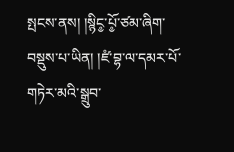སྤངས་ནས། །སྙིང༵་པོ༵་ཙམ་ཞིག་བསྡུས་པ་ཡིན། །ཛཾ་བྷ་ལ་དམར་པོ་གཏེར་མའི་སྒྲུབ་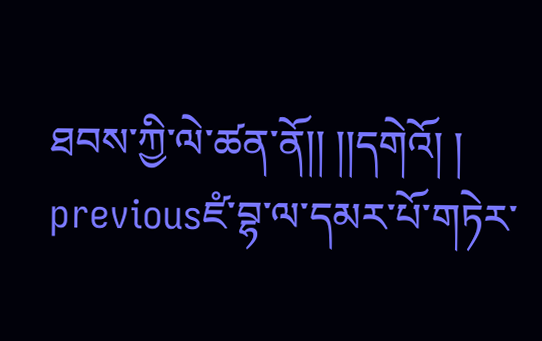ཐབས་ཀྱི་ལེ་ཚན་ནོ།། །།དགེའོ། །
previousཛཾ་བྷ་ལ་དམར་པོ་གཏེར་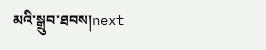མའི་སྒྲུབ་ཐབས།next